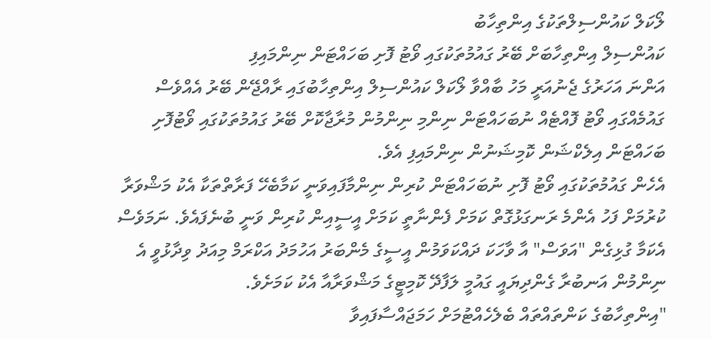ލޯކަލް ކައުންސިލްތަކުގެ އިންތިހާބު
ކައުންސިލް އިންތިހާބަށް ބޭރު ގައުމުތަކުގައި ވޯޓު ފޮށި ބަހައްޓަން ނިންމައިފި
އަންނަ އަހަރުގެ ޖެނުއަރީ މަހު ބާއްވާ ލޯކަލް ކައުންސިލް އިންތިހާބުގައި ރާއްޖޭން ބޭރު އެއްވެސް ގައުމެއްގައި ވޯޓު ފޮއްޓެއް ނުބަހައްޓަން ނިންމި ނިންމުން މުރާޖާކޮށް ބޭރު ގައުމުތަކުގައި ވޯޓުފޮށި ބަހައްޓަން އިލެކްޝަން ކޮމިޝަނުން ނިންމައިފި އެވެ.
އެހެން ގައުމުތަކުގައި ވޯޓު ފޮށި ނުބަހައްޓަން ކުރިން ނިންމާފައިވަނީ ކަމާބެހޭ ފަރާތްތަކާ އެކު މަޝްވަރާ ކުރުމަށް ފަހު އެންމެ ރަނގަޅުގޮތް ކަމަށް ފެންނާތީ ކަމަށް އީސީއިން ކުރިން ވަނީ ބުނެފައެވެ. ނަމަވެސް އެކަމާ ގުޅިގެން "އަވަސް" އާ ވާހަކަ ދައްކަވަމުން އީސީގެ މެންބަރު އަހުމަދު އަކްރަމް މިއަދު ވިދާޅުވީ އެ ނިންމުން އަނބުރާ ގެންދިޔައީ ގައުމީ ލަފާދޭ ކޮމިޓީގެ މަޝްވަރާއާ އެކު ކަމަށެވެ.
"އިންތިހާބުގެ ކަންތައްތައް ބެލެހެއްޓުމަށް ހަމަޖައްސާފައިވާ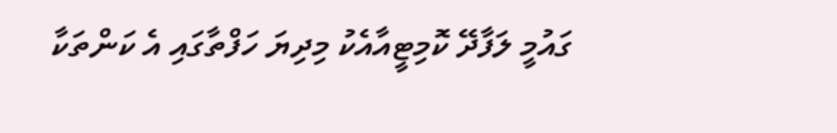ގައުމީ ލަފާދޭ ކޮމިޓީއާއެކު މިދިޔަ ހަފްތާގައި އެ ކަންތަކާ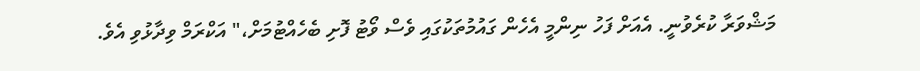މަޝްވަރާ ކުރެވުނީ. އެއަށް ފަހު ނިންމީ އެހެން ގައުމުތަކުގައި ވެސް ވޯޓު ފޮށި ބެހެއްޓުމަށް،" އަކްރަމް ވިދާޅުވި އެވެ.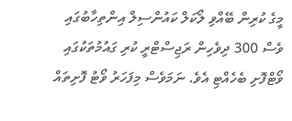މީގެ ކުރިން ބޭއްވި ލޯކަލް ކައުންސިލް އިންތިހާބުގައި ވެސް 300 ދިވެހިން ރަޖިސްޓްރީ ކުރި ގައުމުތަކުގައި ވޯޓްފޮށި ބެހެއްޓި އެވެ. ނަމަވެސް މިފަހަރު ވޯޓު ފޮށިތައް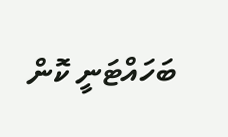ބަހައްޓަނީ ކޮން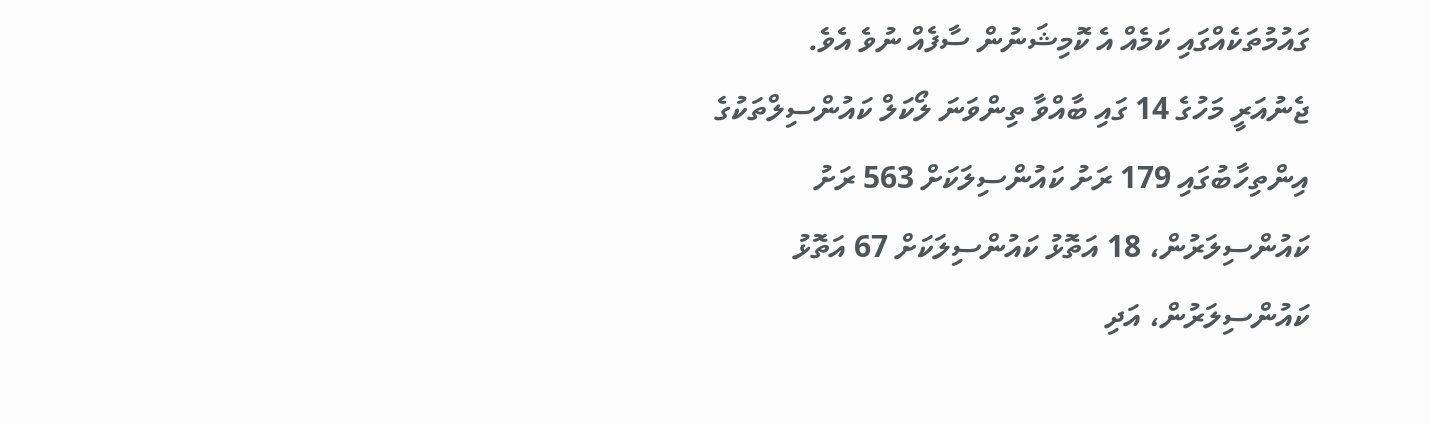ގައުމުތަކެއްގައި ކަމެއް އެ ކޮމިޝަނުން ސާފެއް ނުވެ އެވެ.
ޖެނުއަރީ މަހުގެ 14 ގައި ބާއްވާ ތިންވަނަ ލޯކަލް ކައުންސިލްތަކުގެ އިންތިހާބުގައި 179 ރަށު ކައުންސިލަކަށް 563 ރަށު ކައުންސިލަރުން، 18 އަތޮޅު ކައުންސިލަކަށް 67 އަތޮޅު ކައުންސިލަރުން، އަދި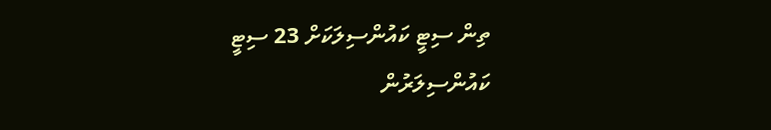ތިން ސިޓީ ކައުންސިލަކަށް 23 ސިޓީ ކައުންސިލަރުން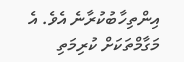އިންތިހާބުކުރާނެ އެވެ. އެ މަގާމްތަކަށް ކުރިމަތި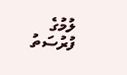ލުމުގެ ފުރުސަތު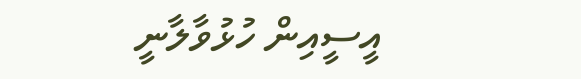އީސީއިން ހުޅުވާލާނީ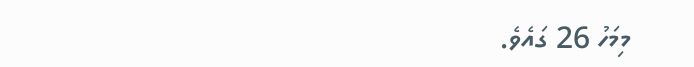މިމަހު 26 ގައެވެ.